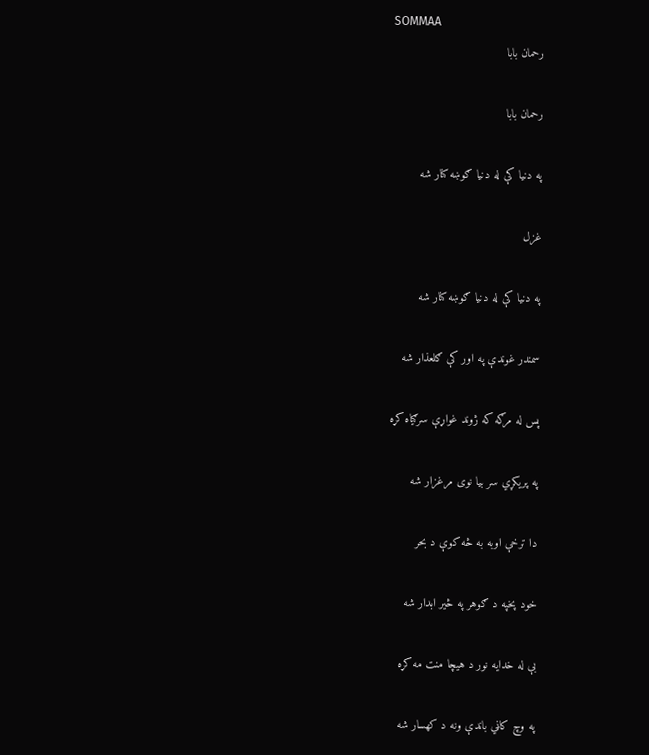SOMMAA
رحمان بابا

رحمان بابا

په دنيا کې له دنيا ګوښه کنار شه

غزل

په دنيا کې له دنيا ګوښه کنار شه

سمندر غوندې په اور کې ګلعذار شه

پس له مرګه که ژوند غواړې سرګياه کړه

په پريکړي سر بيا نوی مرغزار شه

دا ترخې اوبه به څه کوې د بحر

خود پخپه د ګوهر په څير ابدار شه

بې له خدايه نور د هيچا منت مه کړه

په وچ کاڼي باندې ونه د کهسار شه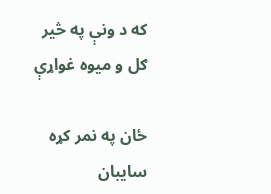که د ونې په څير ګل و ميوه غواړې

ځان په نمر کړه سايبان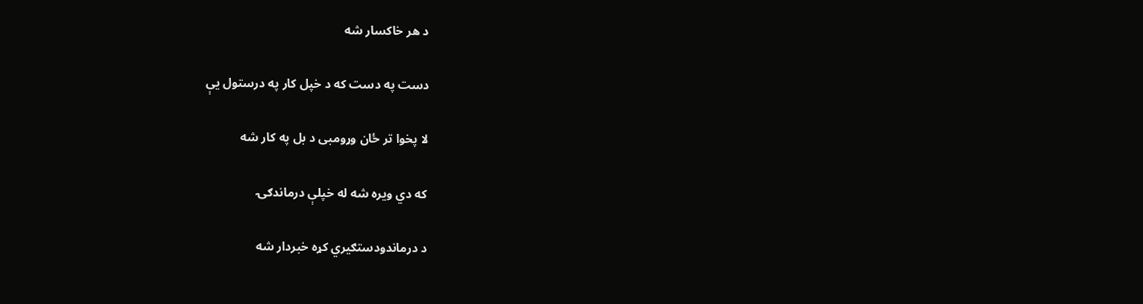د هر خاکسار شه

دست په دست که د خپل کار په درستول يې

لا پخوا تر ځان وړومبی د بل په کار شه

که دي ويره شه له خپلې درماندګۍ

د درماندودستګيري کړه خبردار شه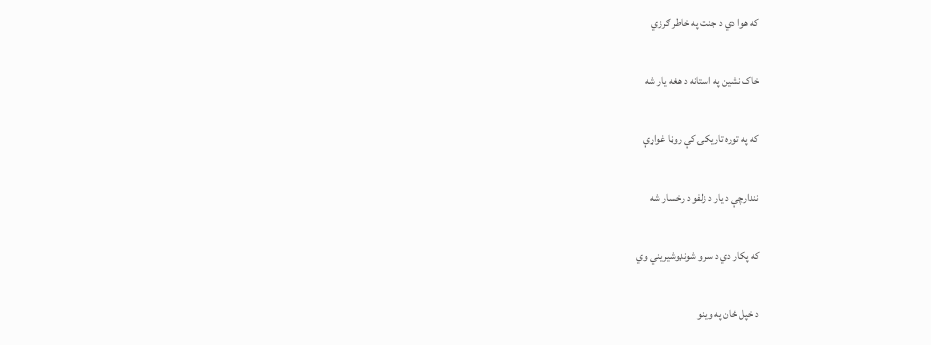که هوا دي د جنت په خاطر ګرزي

خاک نشين په استانه د هغه يار شه

که په توره تاريکۍ کې روڼا غواړې

نندارچې د يار د زلفو د رخسار شه

که پکار دي د سرو شونډوشيريني وي

د خپل ځان په وينو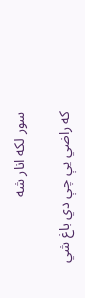سور لکه انار شه

که راضي يې چې دي باغ شي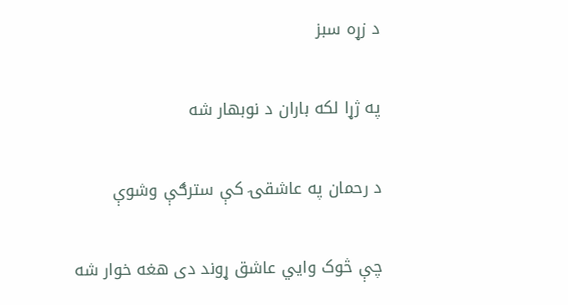د زړه سبز

په ژړا لکه باران د نوبهار شه

د رحمان په عاشقۍ کې سترګې وشوې

چې څوک وايي عاشق ړوند دی هغه خوار شه